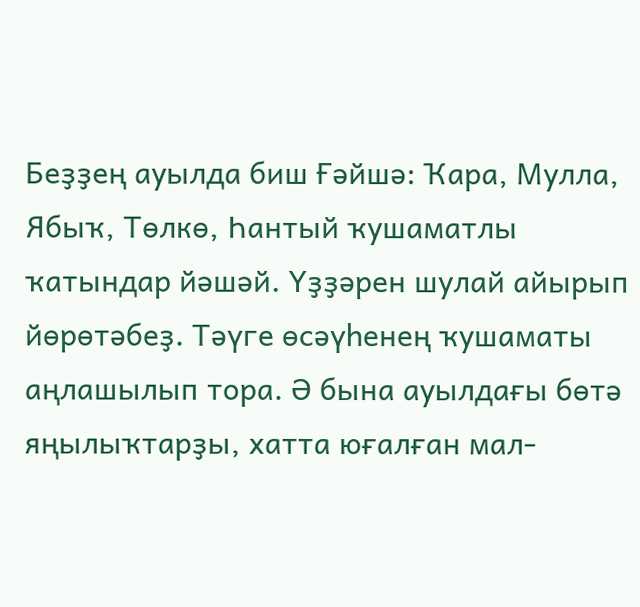Беҙҙең ауылда биш Ғәйшә: Ҡара, Мулла, Ябыҡ, Төлкө, Һантый ҡушаматлы ҡатындар йәшәй. Үҙҙәрен шулай айырып йөрөтәбеҙ. Тәүге өсәүһенең ҡушаматы аңлашылып тора. Ә бына ауылдағы бөтә яңылыҡтарҙы, хатта юғалған мал-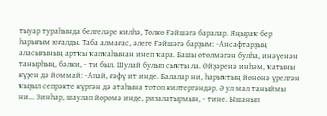тыуар тураһында белгеләре килһә, Төлкө Ғәйшәгә баралар. Яңыраҡ бер һарығым юғалды. Таба алмағас, әлеге Ғәйшәгә барҙым: -Ансафтарҙың аласығының артҡы ҡапҡаһынан инеп ҡара. Башы өтөлмәгән булһа, инәүенән танырһың, бәлки, - ти был. Шулай булып сыҡты ла. Өйҙәренә инһәм, ҡатыны күҙен дә йоммай: -Апай, ғәфү ит инде. Балалар ни, һарыҡтың йөнөнә үрелгән ҡыҙыл сепрәкте күргән дә атаһына тотоп килтергәндәр. Ә ул мал таныймы ни... Зинһар, шаулап йөрөмә инде, ризалатырмын, - тине. Ышанып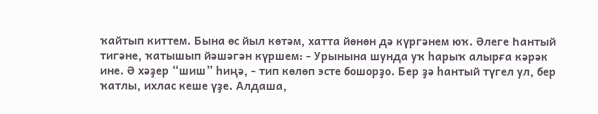ҡайтып киттем. Бына өс йыл көтәм, хатта йөнөн дә күргәнем юҡ. Әлеге Һантый тигәне, ҡатышып йәшәгән күршем: - Урынына шунда уҡ һарыҡ алырға кәрәк ине. Ә хәҙер “шиш” һиңә, - тип көлөп эсте бошорҙо. Бер ҙә һантый түгел ул, бер ҡатлы, ихлас кеше үҙе. Алдаша,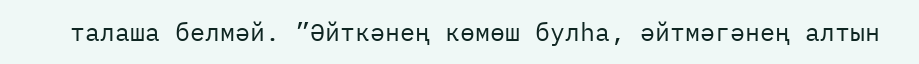талаша белмәй. ”Әйткәнең көмөш булһа, әйтмәгәнең алтын